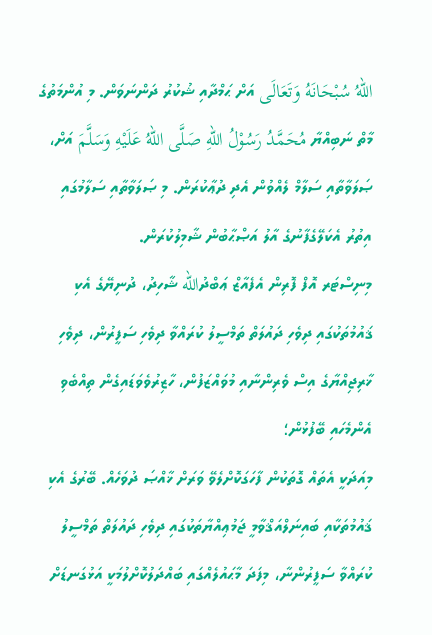اللهُ سُبْحَانَهُ وَتَعَالَى އަށް ޙަމްދާއި ޝުކުރު ދަންނަވަން. މި އުންމަތުގެ މާތް ނަބިއްޔާ مُحَمَّدُ رَسُوْلُ اللهِ صَلَّى اللهُ عَلَيْهِ وَسَلَّمَ އަށް، ޞަލަވާތާއި ސަލާމް ލެއްވުން އެދި ދުޢާކުރަން. މި ޞަލަވާތާއި ސަލާމުގައި އިތުރު އެކަލޭގެފާނުގެ އާލު އަޞްޙާބުން ޝާމިލުކުރަން.
މިނިސްޓަރ އޮފް ފޮރިން އެފެއާޒް ޢަބްދުالله ޝާހިދު، ދުނިޔޭގެ އެކި ޤައުމުތަކުގައި ދިވެހި ދައުލަތް ތަމްސީލު ކުރައްވާ ދިވެހި ސަފީރުން، ދިވެހި ޚާރިޖިއްޔާގެ އިސް ވެރިންނާއި މުވައްޒަފުން، ހާޒިރުވެވަޑައިގެން ތިއްބެވި އެންމެހައި ބޭފުޅުން؛
މިއަދަކީ އެތައް ގޮތަކުން ފާހަގަކޮށްލެވޭ ވަރަށް ޚާއްޞަ ދުވަހެއް. ބޭރުގެ އެކި ޤައުމުތަކާއި ބައިނަލްއަޤްވާމީ ޖަމުޢިއްޔާތަކުގައި ދިވެހި ދައުލަތް ތަމްސީލު ކުރައްވާ ސަފީރުންނާ، މިފަދަ މާޙައުލެއްގައި ބައްދަލުކޮށްލުމަކީ އަޅުގަނޑަށް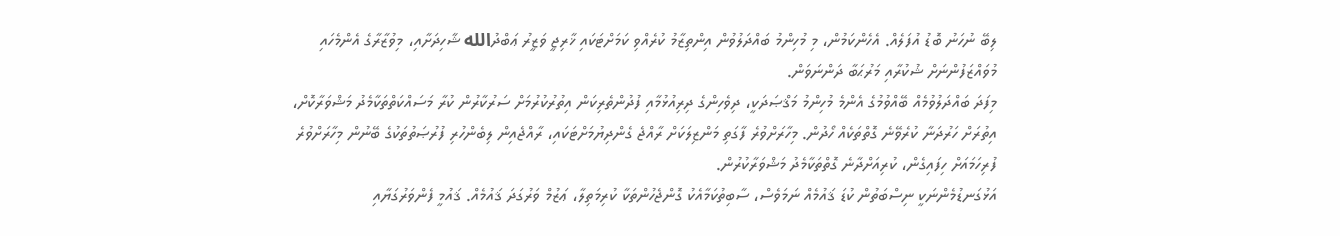ލިބޭ ނުހަނު ބޮޑު އުފަލެއް. އެހެންކަމުން، މި މުހިންމު ބައްދަލުވުން އިންތިޒާމު ކުރެއްވި ކަމަށްޓަކައި ޚާރިޖީ ވަޒީރު ޢަބްދުالله ޝާހިދަށާއި، މިވުޒާރާގެ އެންމެހައި މުވައްޒަފުންނަށް ޝުކުރާއި މަރުޙަބާ ދަންނަވަން.
މިފަދަ ބައްދަލުވުމެއް ބޭއްވުމުގެ އެންމެ މުހިންމު މަޤްޞަދަކީ، ދިވެހިންގެ ދިރިއުޅުމާއި ފުދުންތެރިކަން އިތުރުކުރުމަށް ސަރުކާރުން ކުރާ މަސައްކަތްތަކާމެދު މަޝްވަރާކޮށް، އިތުރަށް ހަރުދަނާ ކުރެވޭނެ ގޮތްތަކެއް ހޯދުން. މިހާރަށްވުރެ ފާގަތި މަންޒިލަކަށް ރާއްޖެ ގެންދިޔުމަށްޓަކައި، ރާއްޖެއިން ލިބެންހުރި ފުރުޞަތުތަކުގެ ބޭނުން މިހާރަށްވުރެ ފުރިހަމައަށް ހިފައިގެން، ކުރިއަށްދާނެ ގޮތްތަކާމެދު މަޝްވަރާކުރުން.
އަޅުގަނޑުމެންނަކީ ނިސްބަތުން ކުޑަ ޤައުމެއް ނަމަވެސް، ސާބިތުކަމާއެކު ގޮންޖެހުންތަކާ ކުރިމަތިލާ، ޢަޒުމް ވަރުގަދަ ޤައުމެއް. ޤައުމީ ފެންވަރުގަޔާއި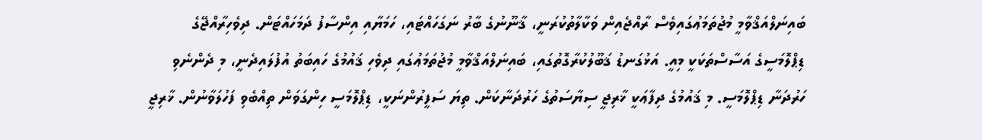ބައިނަލްއަޤްވާމީ މުޖުތަމަޢުގައިވެސް ރާއްޖެއިން ވަކާލާތުކުރަނީ، ޤާނޫނުގެ ބާރު ނަގަހައްޓައި، ހަމަޔާއި އިންސާފު ދަމަހައްޓަން. ދިވެހިރާއްޖޭގެ ޑިޕްލޮމަސީގެ އަސާސްތަކަކީ މިއީ. އަޅުގަނޑު ޤަބޫލުކުރާގޮތުގައި، ބައިނަލްއަޤްވާމީ މުޖުތަމަޢުގައި ދިވެހި ޤައުމުގެ ހައިބަތު އުފުލައިދެނީ، މި ދެންނެވި ހަރުދަނާ ޑިޕްލޮމަސީ. މި ޤައުމުގެ ދިފާޢަކީ ޚާރިޖީ ސިޔާސަތުގެ ހަރުދަނާކަން. ތިޔަ ސަފީރުންނަކީ، ޑިޕްލޮމަސީ ހިންގަވަން ތިއްބެވި ފަހުލަވާނުން. ޚާރިޖީ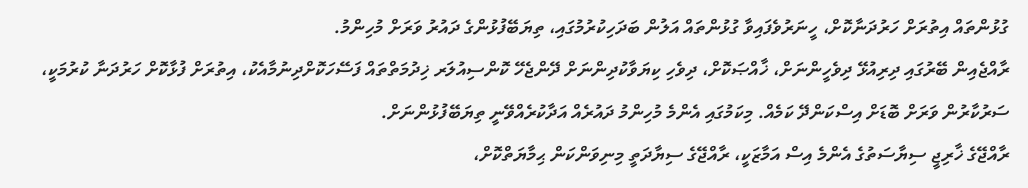ގުޅުންތައް އިތުރަށް ހަރުދަނާކޮށް، ހީނަރުވެފައިވާ ގުޅުންތައް އަލުން ބަދަހިކުރުމުގައި، ތިޔަބޭފުޅުންގެ ދައުރު ވަރަށް މުހިންމު.
ރާއްޖެއިން ބޭރުގައި ދިރިއުޅޭ ދިވެހީންނަށް، ޚާއްޞަކޮށް، ދިވެހި ކިޔަވާކުދިންނަށް ދޭންޖެހޭ ކޮންސިއުލަރ ޚިދުމަތްތައް ފަސޭހަކޮށްދިނުމާއެކު، އިތުރަށް ފުޅާކޮށް ހަރުދަނާ ކުރުމަކީ، ސަރުކާރުން ވަރަށް ބޮޑަށް އިސްކަންދޭ ކަމެއް. މިކަމުގައި އެންމެ މުހިންމު ދައުރެއް އަދާކުރެއްވޭނީ ތިޔަބޭފުޅުންނަށް.
ރާއްޖޭގެ ޚާރިޖީ ސިޔާސަތުގެ އެންމެ އިސް އަމާޒަކީ، ރާއްޖޭގެ ސިޔާދަތީ މިނިވަންކަން ޙިމާޔަތްކޮށް،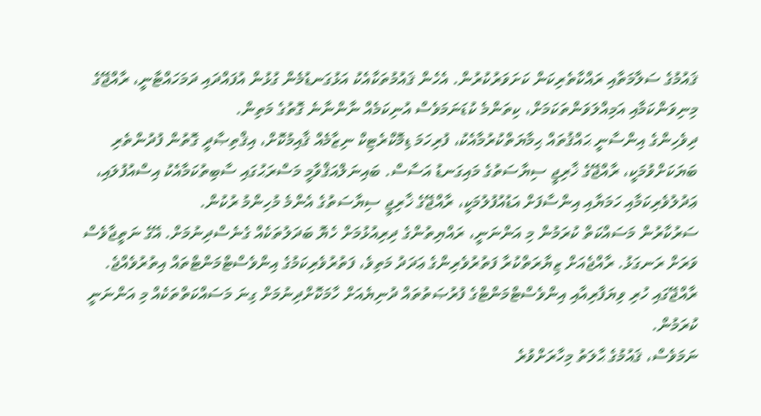ޤައުމުގެ ސަލާމަތާއި ރައްކާތެރިކަން ކަށަވަރުކުރުން. އެހެން ޤައުމުތަކާއެކު އަޅުގަނޑުމެން ގުޅުން އުފައްދައި ދަމަހައްޓާނީ، ރާއްޖޭގެ މިނިވަންކަމާއި އަމިއްލަވަންތަކަމަށް، ކިތަންމެ ކުޑަނަމަވެސް އުނިކަމެއް ނާންނާނެ ގޮތުގެ މަތިން.
ދިވެހިންގެ އިންސާނީ ޙައްޤުތައް ޙިމާޔަތްކުރުމާއެކު، ފުރިހަމަ ޑިމޮކްރެޓިކް ނިޒާމެއް ޤާއިމުކޮށް، އިޤްތިޞާދީ ގޮތުން ފުދުންތެރި ބަޔަކަށްވުމަކީ، ރާއްޖޭގެ ޚާރިޖީ ސިޔާސަތުގެ މައިގަނޑު އަސާސް. ބައިނަލްއަޤްވާމީ މަސްރަޙުގައި ސާބިތުކަމާއެކު އިސްއުފުލައި، ޢަދުލުވެރިކަމާއި ހަމަޔާއި އިންސާފަށް އަޑުއުފުލުމަކީ، ރާއްޖޭގެ ޚާރިޖީ ސިޔާސަތުގެ އެންމެ މުހިންމު ރުކުން.
ސަރުކާރުން މަސައްކަތް ކުރަމުން މި އަންނަނީ، ރައްޔިތުންގެ ދިރިއުޅުމަށް ހެޔޮ ބަދަލުތަކެއް ގެނެސްދިނުމަށް. އޭގެ ނަތީޖާވެސް ވަރަށް ރަނގަޅު. ރާއްޖެއަށް ޒިޔާރަތްކުރާ ފަތުރުވެރިންގެ ޢަދަދު މަތިވެ، ފަތުރުވެރިކަމުގެ އިންވެސްޓްމަންޓްތައް އިތުރުވެއްޖެ. ރާއްޖޭގައި ހުރި ވިޔަފާރިއާއި އިންވެސްޓްމަންޓްގެ ފުރުޞަތުތައް ދުނިޔެއަށް ހާމަކޮށްދިނުމަށް ގިނަ މަސައްކަތްތަކެއް މި އަންނަނީ ކުރަމުން.
ނަމަވެސް، ޤައުމުގެ ޙާލަތު މިހާރަށްވުރެ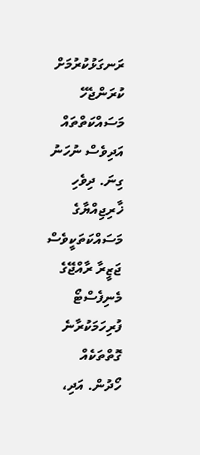ރަނގަޅުކުރުމަށް ކުރަންޖެހޭ މަސައްކަތްތައް އަދިވެސް ނުހަނު ގިނަ. ދިވެހި ޚާރިޖިއްޔާގެ މަސައްކަތަކީވެސް ޖަޒީރާ ރާއްޖޭގެ މެނިފެސްޓޯ ފުރިހަމަކުރާނެ ގޮތްތަކެއް ހޯދުން. އަދި،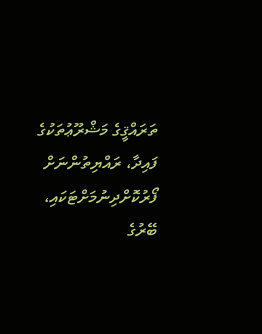ތަރައްޤީގެ މަޝްރޫޢުތަކުގެ ފައިދާ، ރައްޔިތުންނަށް ފޯރުކޮށްދިނުމަށްޓަކައި، ބޭރުގެ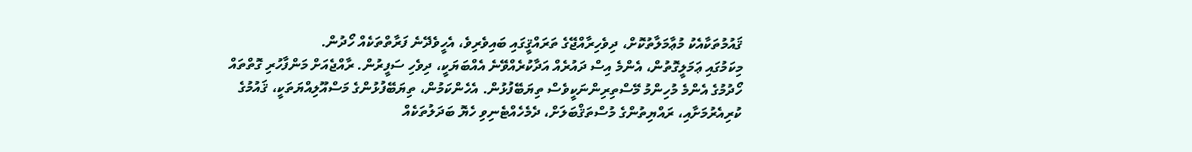ޤައުމުތަކާއެކު މުޢާމަލާތުކޮށް، ދިވެހިރާއްޖޭގެ ތަރައްޤީގައި ބައިވެރިވެ، އެހީވެދޭނެ ފަރާތްތަކެއް ހޯދުން.
މިކަމުގައި ޢަމަލީގޮތުން، އެންމެ އިސް ދައުރެއް އަދާކުރެއްވޭނެ އެއްބަޔަކީ، ދިވެހި ސަފީރުން. ރާއްޖެއަށް މަންފާހުރި ގޮތްތައް ހޯދުމުގެ އެންމެ މުހިންމު މޭސްތިރިންނަކީވެސް ތިޔަބޭފުޅުން. އެހެންކަމުން، ތިޔަބޭފުޅުންގެ މަސްއޫލިއްޔަތަކީ، ޤައުމުގެ ކުރިއެރުމަށާއި، ރައްޔިތުންގެ މުސްތަޤްބަލަށް، ދެމެހެއްޓެނިވި ހެޔޮ ބަދަލުތަކެއް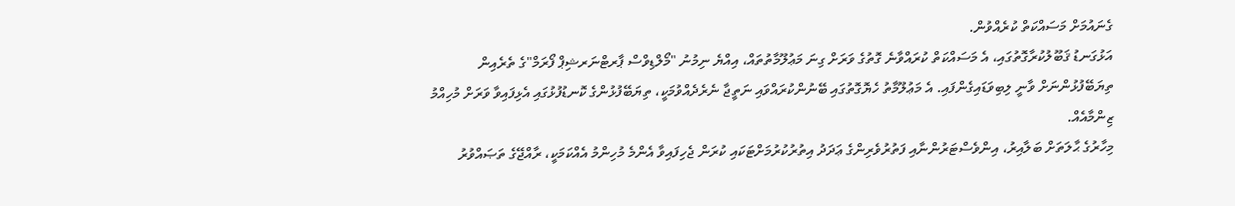ގެނައުމަށް މަސައްކަތް ކުރެއްވުން.
އަޅުގަނޑު ޤަބޫލުކުރާގޮތުގައި، އެ މަސައްކަތް ކުރައްވާނެ ގޮތުގެ ވަރަށް ގިނަ މަޢުލޫމާތުތައް، އިއްޔެ ނިމުނު "މޯލްޑިވްސް ޕާރޓްނަރޝިޕް ފޯރަމް"ގެ ތެރެއިން ތިޔަބޭފުޅުންނަށް ވާނީ ލިބިވަޑައިގެންފައި. އެ މަޢުލޫމާތު ހެޔޮގޮތުގައި ބޭނުންކުރައްވައި ނަތީޖާ ނެރެދެއްވުމަކީ، ތިޔަބޭފުޅުންގެ ކޮނޑުފުޅުގައި އެޅިފައިވާ ވަރަށް މުހިއްމު ޒިންމާއެއް.
މިހާރުގެ ޙާލަތަށް ބަލާއިރު، އިންވެސްޓަރުންނާއި ފަތުރުވެރިންގެ ޢަދަދު އިތުރުކުރުމަށްޓަކައި ކުރަން ޖެހިފައިވާ އެންމެ މުހިންމު އެއްކަމަކީ، ރާއްޖޭގެ ތަޞައްވުރު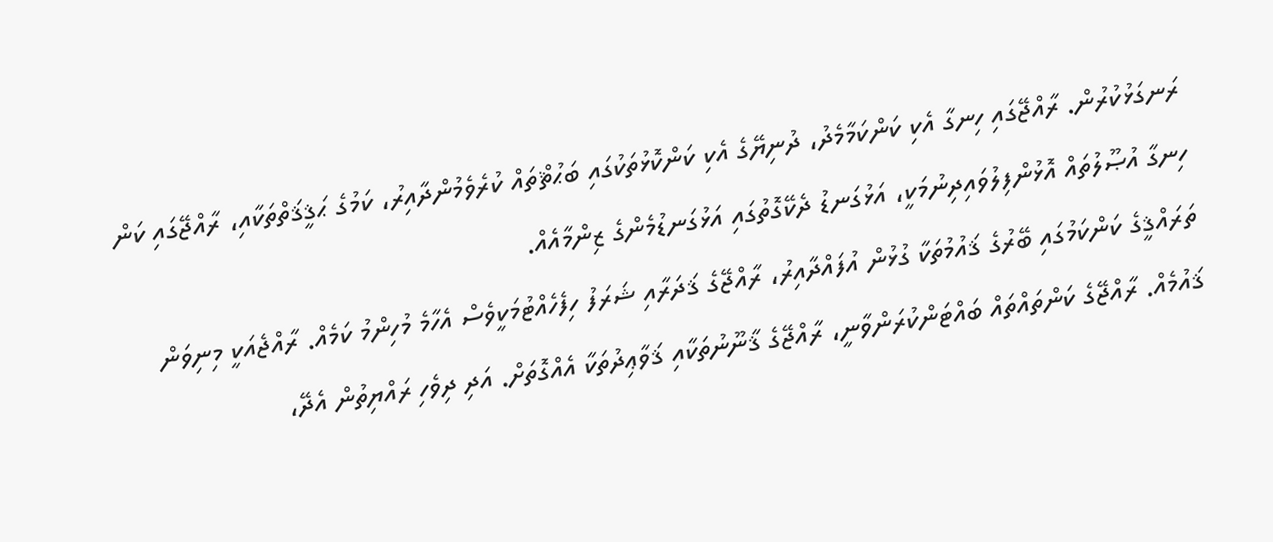ރަނގަޅުކުރުން. ރާއްޖޭގައި ހިނގާ އެކި ކަންކަމާމެދު، ދުނިޔޭގެ އެކި ކަންކޮޅުތަކުގައި ބަޙުޘްތައް ކުރެވެމުންދާއިރު، ކަމުގެ ޙަޤީޤަތްތަކާއި، ރާއްޖޭގައި ކަން ހިނގާ އުޞޫލުތައް އޮޅުންފިލުވައިދިނުމަކީ، އަޅުގަނޑު ދެކޭގޮތުގައި އަޅުގަނޑުމެންގެ ޒިންމާއެއް.
ތަރައްޤީގެ ކަންކަމުގައި ބޭރުގެ ޤައުމުތަކާ ގުޅުން އުފައްދާއިރު، ރާއްޖޭގެ ޤަދަރާއި ޝަރަފު ހިފެހެއްޓުމަކީވެސް އެހާމެ މުހިންމު ކަމެއް. ރާއްޖެއަކީ މިނިވަން ޤައުމެއް. ރާއްޖޭގެ ކަންތައްތައް ބައްޓަންކުރަންވާނީ، ރާއްޖޭގެ ޤާނޫނުތަކާއި ޤަވާޢިދުތަކާ އެއްގޮތަށް. އަދި ދިވެހި ރައްޔިތުން އެދޭ،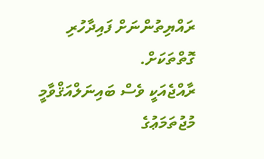ރައްޔިތުންނަށް ފައިދާހުރި ގޮތްތަކަށް.
ރާއްޖެއަކީ ވެސް ބައިނަލްއަޤްވާމީ މުޖުތަމަޢުގެ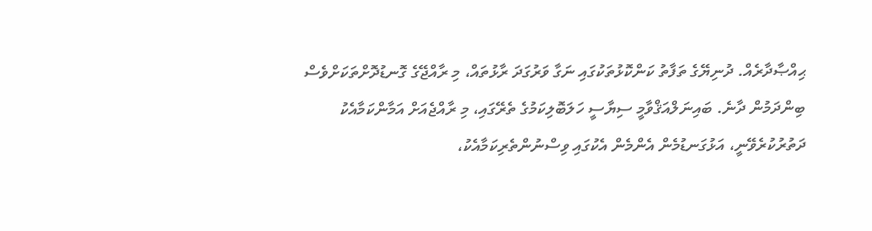ޙިއްޞާދާރެއް. ދުނިޔޭގެ ތަފާތު ކަންކޮޅުތަކުގައި ނަގާ ވަރުގަދަ ރާޅުތައް، މި ރާއްޖޭގެ ގޮނޑުދޮށްތަކަށްވެސް ބިންދަމުން ދާނެ. ބައިނަލްއަޤްވާމީ ސިޔާސީ ހަލަބޮލިކަމުގެ ތެރޭގައި، މި ރާއްޖެއަށް އަމާންކަމާއެކު ދަތުރުކުރެވޭނީ، އަޅުގަނޑުމެން އެންމެން އެކުގައި ވިސްނުންތެރިކަމާއެކު،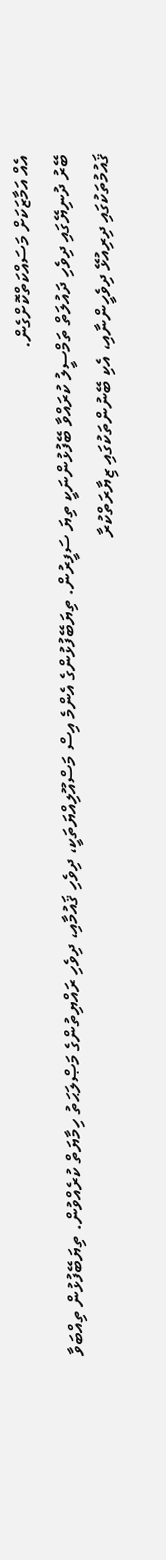އެއް އަމާޒަކަށް މަސައްކަތްކޮށްގެން.
ބޭރު ދުނިޔޭގައި ދިވެހި ދައުލަތް ތަމްސީލު ކުރައްވާ ބޭފުޅުންނަކީ ތިޔަ ސަފީރުން. ތިޔަބޭފުޅުންގެ އެންމެ އިސް މަސްއޫލިއްޔަތަކީ، ދިވެހި ޤައުމާއި، ދިވެހި ރައްޔިތުންގެ މަޞްލަޙަތު ހިމާޔަތް ކުރެއްވުން. ތިޔަބޭފުޅުން ތިއްބަވާ ޤައުމުތަކުގައި ދިރިއުޅޭ ދިވެހީންނާއި، އެކި ބޭނުންތަކުގައި ޒިޔާރަތްކުރާ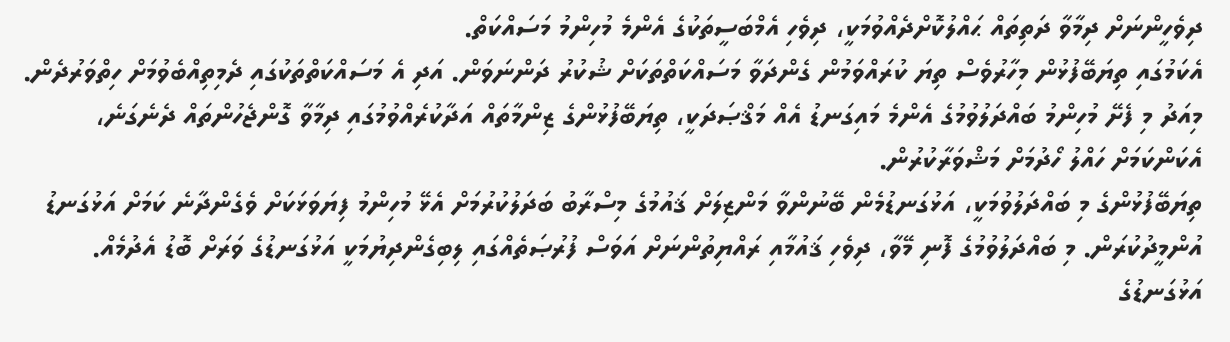ދިވެހީންނަށް ދިމާވާ ދަތިތައް ޙައްލުކޮށްދެއްވުމަކީ، ދިވެހި އެމްބަސީތަކުގެ އެންމެ މުހިންމު މަސައްކަތް.
އެކަމުގައި ތިޔަބޭފުޅުން މިހާރުވެސް ތިޔަ ކުރައްވަމުން ގެންދަވާ މަސައްކަތްތަކަށް ޝުކުރު ދަންނަވަން. އަދި އެ މަސައްކަތްތަކުގައި ދެމިތިއްބެވުމަށް ހިތްވަރުދެން. މިއަދު މި ފެށޭ މުހިންމު ބައްދަލުވުމުގެ އެންމެ މައިގަނޑު އެއް މަޤްޞަދަކީ، ތިޔަބޭފުޅުންގެ ޒިންމާތައް އަދާކުރެއްވުމުގައި ދިމާވާ ގޮންޖެހުންތައް ދެނެގަނެ، އެކަންކަމަށް ހައްލު ހޯދުމަށް މަޝްވަރާކުރުން.
ތިޔަބޭފުޅުންގެ މި ބައްދަލުވުމަކީ، އަޅުގަނޑުމެން ބޭނުންވާ މަންޒިލަށް ޤައުމުގެ މިސްރާބު ބަދަލުކުރުމަށް އެޅޭ މުހިންމު ފިޔަވަޅަކަށް ވެގެންދާނެ ކަމަށް އަޅުގަނޑު އުންމީދުކުރަން. މި ބައްދަލުވުމުގެ ފޮނި މޭވާ، ދިވެހި ޤައުމާއި ރައްޔިތުންނަށް އަވަސް ފުރުޞަތެއްގައި ލިބިގެންދިޔުމަކީ އަޅުގަނޑުގެ ވަރަށް ބޮޑު އެދުމެއް.
އަޅުގަނޑުގެ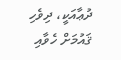ދުޢާއަކީ، ދިވެހި ޤައުމަށް ހެވާއި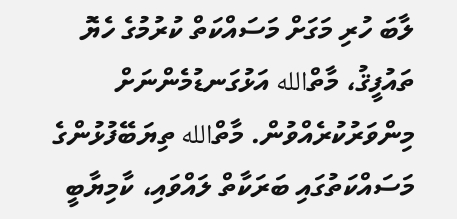ލާބަ ހުރި މަގަށް މަސައްކަތް ކުރުމުގެ ހެޔޮ ތައުފީޤު، މާތްالله އަޅުގަނޑުމެންނަށް މިންވަރުކުރެއްވުން. މާތްالله ތިޔަބޭފުޅުންގެ މަސައްކަތުގައި ބަރަކާތް ލައްވައި، ކާމިޔާބީ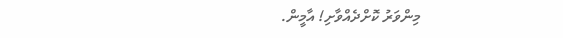މިންވަރު ކޮށްދެއްވާށި! އާމީން.